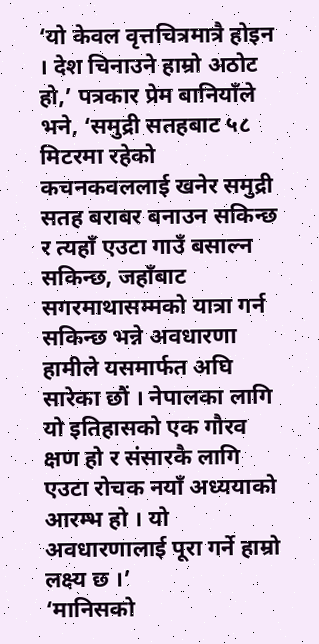‘यो केवल वृत्तचित्रमात्रै होइन । देश चिनाउने हाम्रो अठोट हो,’ पत्रकार प्रेम बानियाँले भने, ‘समुद्री सतहबाट ५८ मिटरमा रहेको कचनकवललाई खनेर समुद्री सतह बराबर बनाउन सकिन्छ र त्यहाँ एउटा गाउँ बसाल्न सकिन्छ, जहाँबाट सगरमाथासम्मको यात्रा गर्न सकिन्छ भन्ने अवधारणा हामीले यसमार्फत अघि सारेका छौं । नेपालका लागि यो इतिहासको एक गौरव क्षण हो र संसारकै लागि एउटा रोचक नयाँ अध्ययाको आरम्भ हो । यो अवधारणालाई पूरा गर्ने हाम्रो लक्ष्य छ ।’
‘मानिसको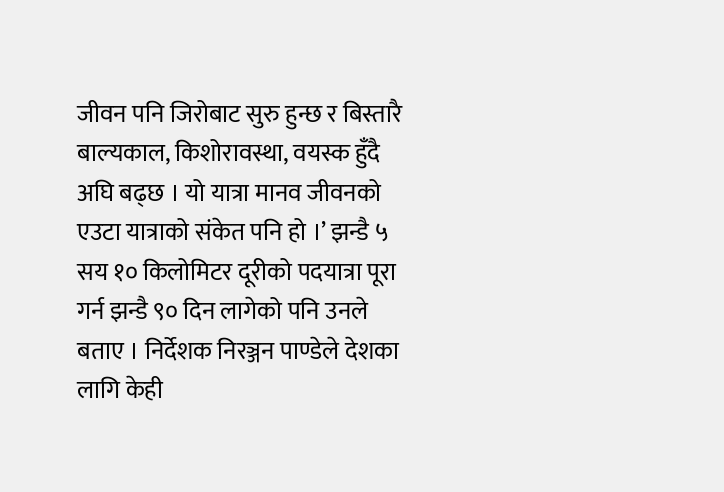जीवन पनि जिरोबाट सुरु हुन्छ र बिस्तारै बाल्यकाल, किशोरावस्था, वयस्क हुँदै अघि बढ्छ । यो यात्रा मानव जीवनको एउटा यात्राको संकेत पनि हो ।’ झन्डै ५ सय १० किलोमिटर दूरीको पदयात्रा पूरा गर्न झन्डै ९० दिन लागेको पनि उनले बताए । निर्देशक निरञ्जन पाण्डेले देशका लागि केही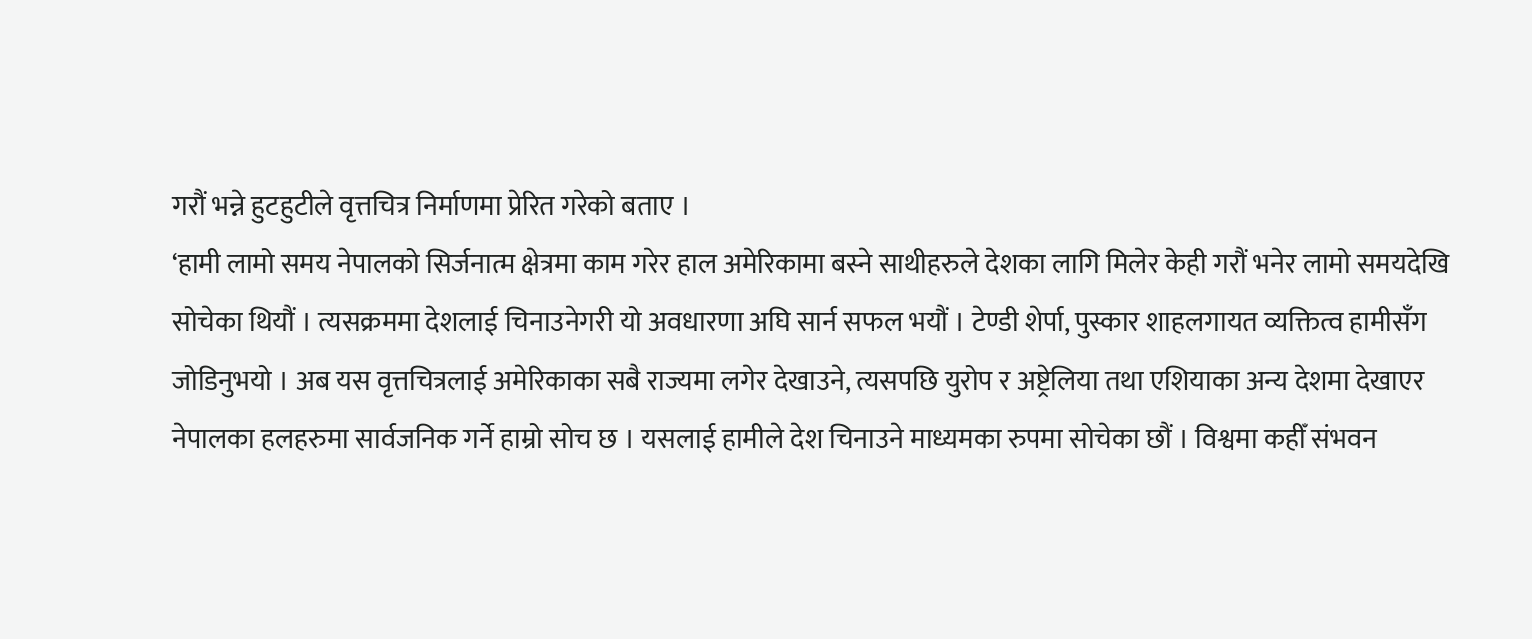गरौं भन्ने हुटहुटीले वृत्तचित्र निर्माणमा प्रेरित गरेको बताए ।
‘हामी लामो समय नेपालको सिर्जनात्म क्षेत्रमा काम गरेर हाल अमेरिकामा बस्ने साथीहरुले देशका लागि मिलेर केही गरौं भनेर लामो समयदेखि सोचेका थियौं । त्यसक्रममा देशलाई चिनाउनेगरी यो अवधारणा अघि सार्न सफल भयौं । टेण्डी शेर्पा, पुस्कार शाहलगायत व्यक्तित्व हामीसँग जोडिनुभयो । अब यस वृत्तचित्रलाई अमेरिकाका सबै राज्यमा लगेर देखाउने, त्यसपछि युरोप र अष्ट्रेलिया तथा एशियाका अन्य देशमा देखाएर नेपालका हलहरुमा सार्वजनिक गर्ने हाम्रो सोच छ । यसलाई हामीले देश चिनाउने माध्यमका रुपमा सोचेका छौं । विश्वमा कहीँ संभवन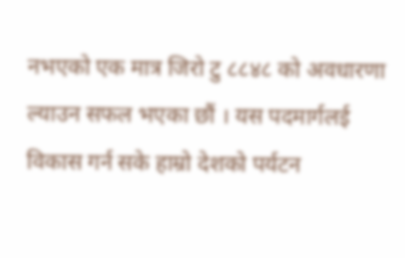नभएको एक मात्र जिरो टु ८८४८ को अवधारणा ल्याउन सफल भएका छौं । यस पदमार्गलई विकास गर्न सके हाम्रो देशको पर्यटन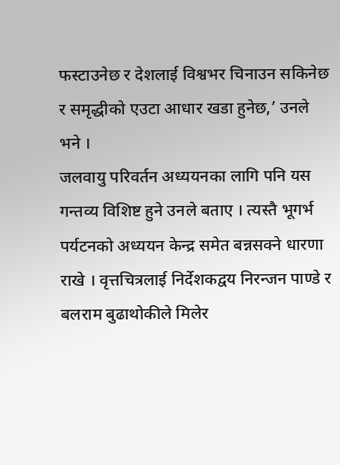फस्टाउनेछ र देशलाई विश्वभर चिनाउन सकिनेछ र समृद्धीको एउटा आधार खडा हुनेछ,’ उनले भने ।
जलवायु परिवर्तन अध्ययनका लागि पनि यस गन्तव्य विशिष्ट हुने उनले बताए । त्यस्तै भूगर्भ पर्यटनको अध्ययन केन्द्र समेत बन्नसक्ने धारणा राखे । वृत्तचित्रलाई निर्देशकद्वय निरन्जन पाण्डे र बलराम बुढाथोकीले मिलेर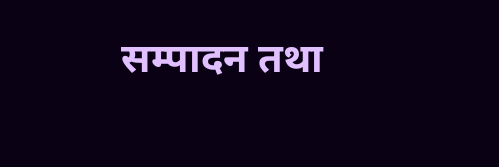सम्पादन तथा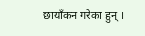छायाँकन गरेका हुन् ।